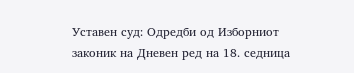Уставен суд: Одредби од Изборниот законик на Дневен ред на 18. седница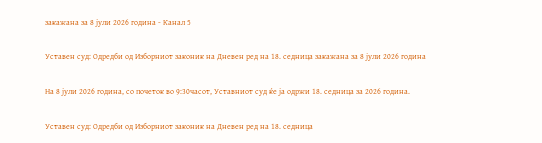закажана за 8 јули 2026 година - Канал 5

Уставен суд: Одредби од Изборниот законик на Дневен ред на 18. седница закажана за 8 јули 2026 година

На 8 јули 2026 година, со почеток во 9:30часот, Уставниот суд ќе ја одржи 18. седница за 2026 година.

Уставен суд: Одредби од Изборниот законик на Дневен ред на 18. седница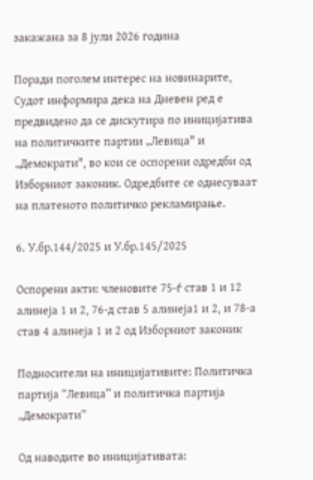закажана за 8 јули 2026 година

Поради поголем интерес на новинарите, Судот информира дека на Дневен ред е предвидено да се дискутира по иницијатива на политичките партии „Левица" и „Демократи", во кои се оспорени одредби од Изборниот законик. Одредбите се однесуваат на платеното политичко рекламирање.

6. У.бр.144/2025 и У.бр.145/2025

Оспорени акти: членовите 75-ѓ став 1 и 12 алинеја 1 и 2, 76-д став 5 алинеја1 и 2, и 78-а став 4 алинеја 1 и 2 од Изборниот законик

Подносители на иницијативите: Политичка партија “Левица” и политичка партија „Демократи”

Од наводите во иницијативата: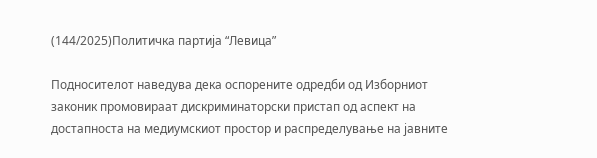(144/2025)Политичка партија “Левица”

Подносителот наведува дека оспорените одредби од Изборниот законик промовираат дискриминаторски пристап од аспект на достапноста на медиумскиот простор и распределување на јавните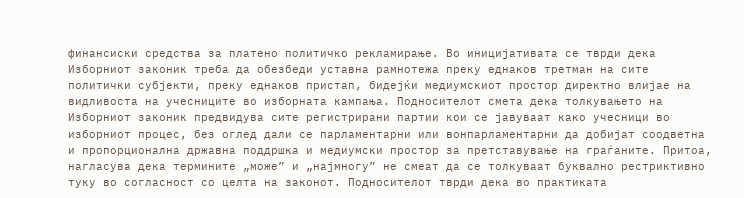финансиски средства за платено политичко рекламирање. Во иницијативата се тврди дека Изборниот законик треба да обезбеди уставна рамнотежа преку еднаков третман на сите политички субјекти, преку еднаков пристап, бидејќи медиумскиот простор директно влијае на видливоста на учесниците во изборната кампања. Подносителот смета дека толкувањето на Изборниот законик предвидува сите регистрирани партии кои се јавуваат како учесници во изборниот процес, без оглед дали се парламентарни или вонпарламентарни да добијат соодветна и пропорционална државна поддршка и медиумски простор за претставување на граѓаните. Притоа, нагласува дека термините „може” и „најмногу” не смеат да се толкуваат буквално рестриктивно туку во согласност со целта на законот. Подносителот тврди дека во практиката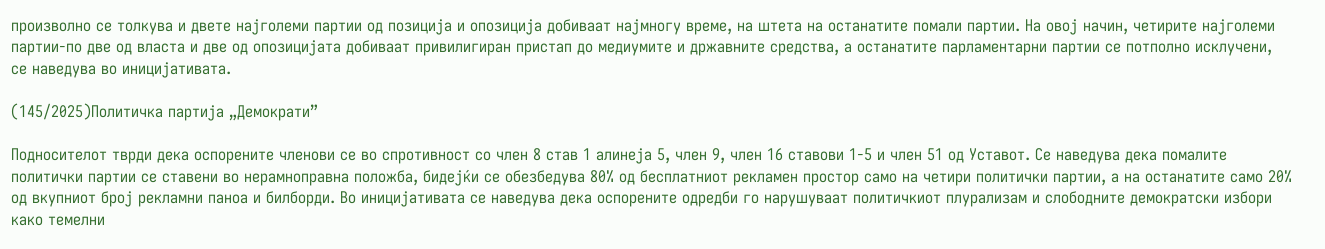произволно се толкува и двете најголеми партии од позиција и опозиција добиваат најмногу време, на штета на останатите помали партии. На овој начин, четирите најголеми партии-по две од власта и две од опозицијата добиваат привилигиран пристап до медиумите и државните средства, а останатите парламентарни партии се потполно исклучени, се наведува во иницијативата.

(145/2025)Политичка партија „Демократи”

Подносителот тврди дека оспорените членови се во спротивност со член 8 став 1 алинеја 5, член 9, член 16 ставови 1-5 и член 51 од Уставот. Се наведува дека помалите политички партии се ставени во нерамноправна положба, бидејќи се обезбедува 80% од бесплатниот рекламен простор само на четири политички партии, а на останатите само 20% од вкупниот број рекламни паноа и билборди. Во иницијативата се наведува дека оспорените одредби го нарушуваат политичкиот плурализам и слободните демократски избори како темелни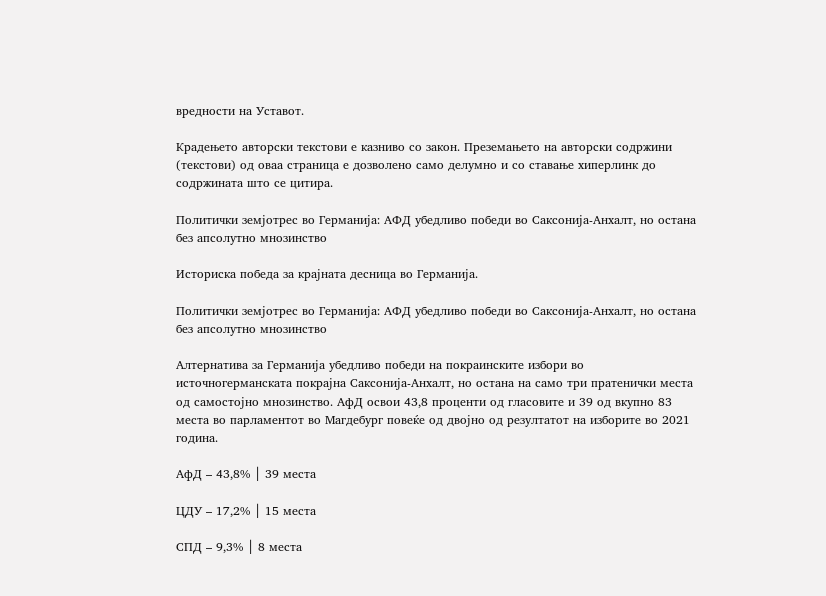вредности на Уставот.

Крадењето авторски текстови е казниво со закон. Преземањето на авторски содржини (текстови) од оваа страница е дозволено само делумно и со ставање хиперлинк до содржината што се цитира.

Политички земјотрес во Германија: АФД убедливо победи во Саксонија-Анхалт, но остана без апсолутно мнозинство

Историска победа за крајната десница во Германија.

Политички земјотрес во Германија: АФД убедливо победи во Саксонија-Анхалт, но остана без апсолутно мнозинство

Алтернатива за Германија убедливо победи на покраинските избори во источногерманската покрајна Саксонија-Анхалт, но остана на само три пратенички места од самостојно мнозинство. АфД освои 43,8 проценти од гласовите и 39 од вкупно 83 места во парламентот во Магдебург повеќе од двојно од резултатот на изборите во 2021 година.

АфД – 43,8% │ 39 места

ЦДУ – 17,2% │ 15 места

СПД – 9,3% │ 8 места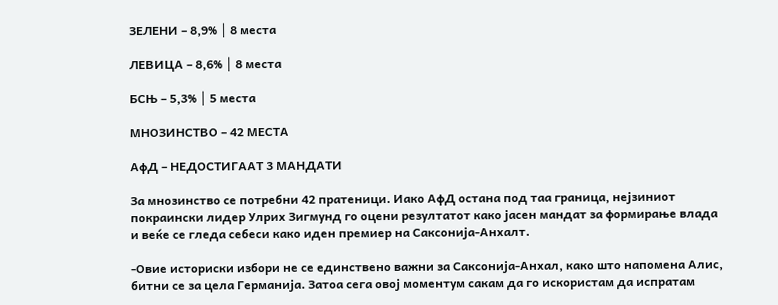ЗЕЛЕНИ – 8,9% │ 8 места

ЛЕВИЦА – 8,6% │ 8 места

БСЊ – 5,3% │ 5 места

МНОЗИНСТВО – 42 МЕСТА

АфД – НЕДОСТИГААТ 3 МАНДАТИ

За мнозинство се потребни 42 пратеници. Иако АфД остана под таа граница, нејзиниот покраински лидер Улрих Зигмунд го оцени резултатот како јасен мандат за формирање влада и веќе се гледа себеси како иден премиер на Саксонија-Анхалт.

-Овие историски избори не се единствено важни за Саксонија-Анхал, како што напомена Алис, битни се за цела Германија. Затоа сега овој моментум сакам да го искористам да испратам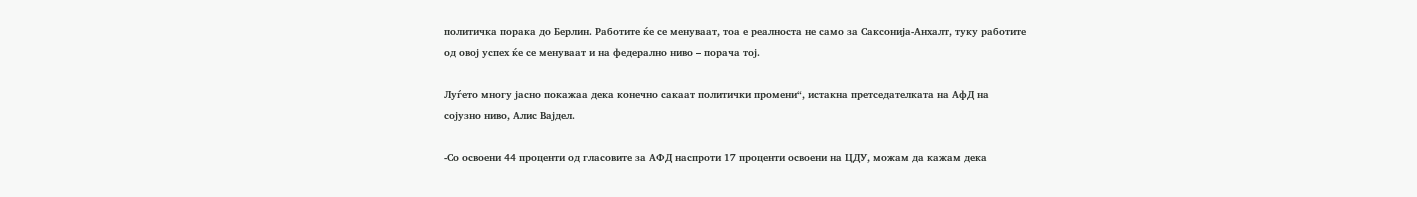политичка порака до Берлин. Работите ќе се менуваат, тоа е реалноста не само за Саксонија-Анхалт, туку работите од овој успех ќе се менуваат и на федерално ниво – порача тој.

Луѓето многу јасно покажаа дека конечно сакаат политички промени“, истакна претседателката на АфД на сојузно ниво, Алис Вајдел.

-Со освоени 44 проценти од гласовите за АФД наспроти 17 проценти освоени на ЦДУ, можам да кажам дека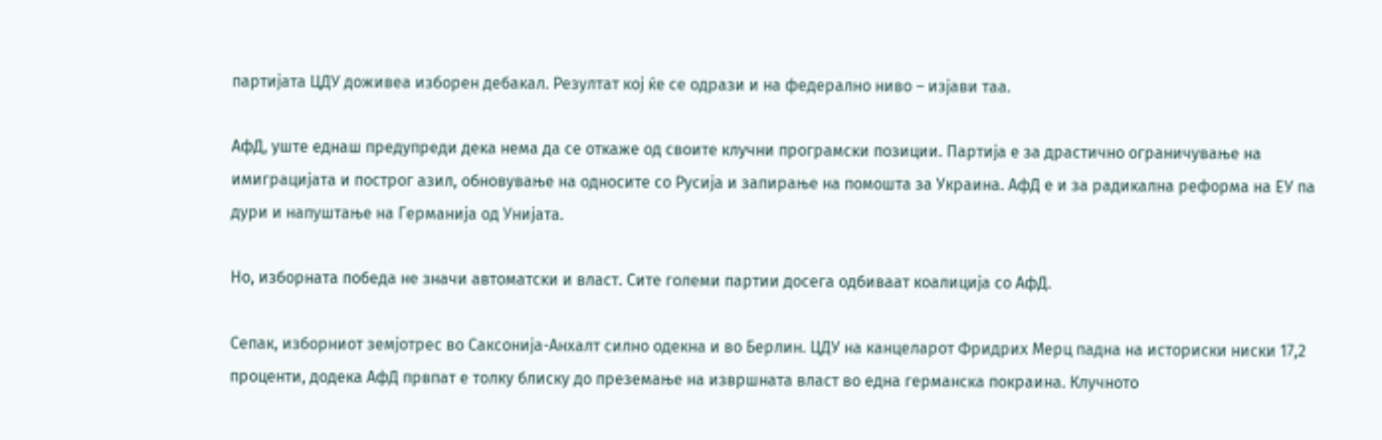партијата ЦДУ доживеа изборен дебакал. Резултат кој ќе се одрази и на федерално ниво – изјави таа.

АфД, уште еднаш предупреди дека нема да се откаже од своите клучни програмски позиции. Партија е за драстично ограничување на имиграцијата и построг азил, обновување на односите со Русија и запирање на помошта за Украина. АфД е и за радикална реформа на ЕУ па дури и напуштање на Германија од Унијата.

Но, изборната победа не значи автоматски и власт. Сите големи партии досега одбиваат коалиција со АфД.

Сепак, изборниот земјотрес во Саксонија-Анхалт силно одекна и во Берлин. ЦДУ на канцеларот Фридрих Мерц падна на историски ниски 17,2 проценти, додека АфД првпат е толку блиску до преземање на извршната власт во една германска покраина. Клучното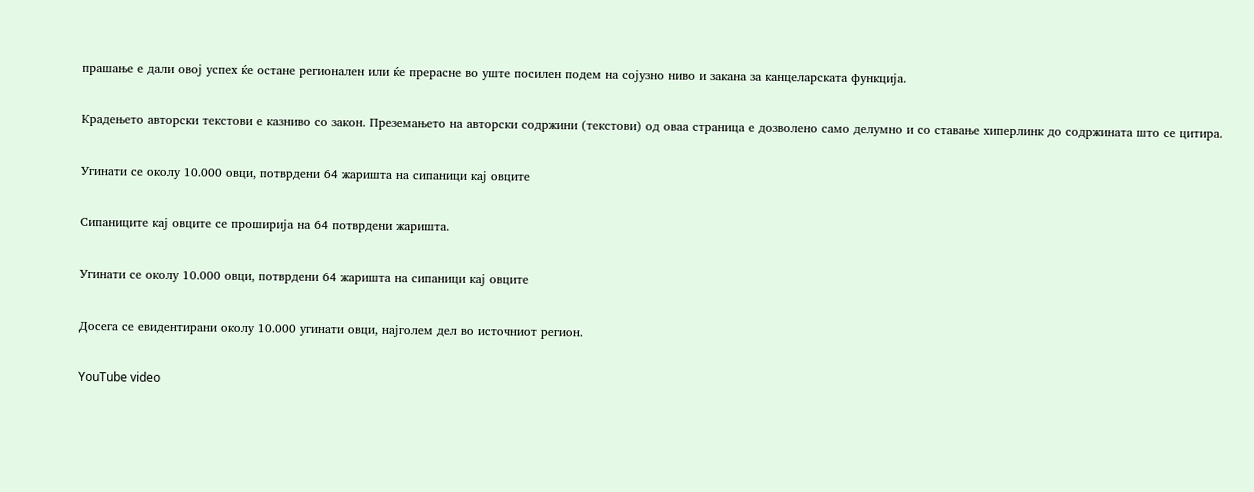прашање е дали овој успех ќе остане регионален или ќе прерасне во уште посилен подем на сојузно ниво и закана за канцеларската функција.

Крадењето авторски текстови е казниво со закон. Преземањето на авторски содржини (текстови) од оваа страница е дозволено само делумно и со ставање хиперлинк до содржината што се цитира.

Угинати се околу 10.000 овци, потврдени 64 жаришта на сипаници кај овците

Сипаниците кај овците се проширија на 64 потврдени жаришта.

Угинати се околу 10.000 овци, потврдени 64 жаришта на сипаници кај овците

Досега се евидентирани околу 10.000 угинати овци, најголем дел во источниот регион.

YouTube video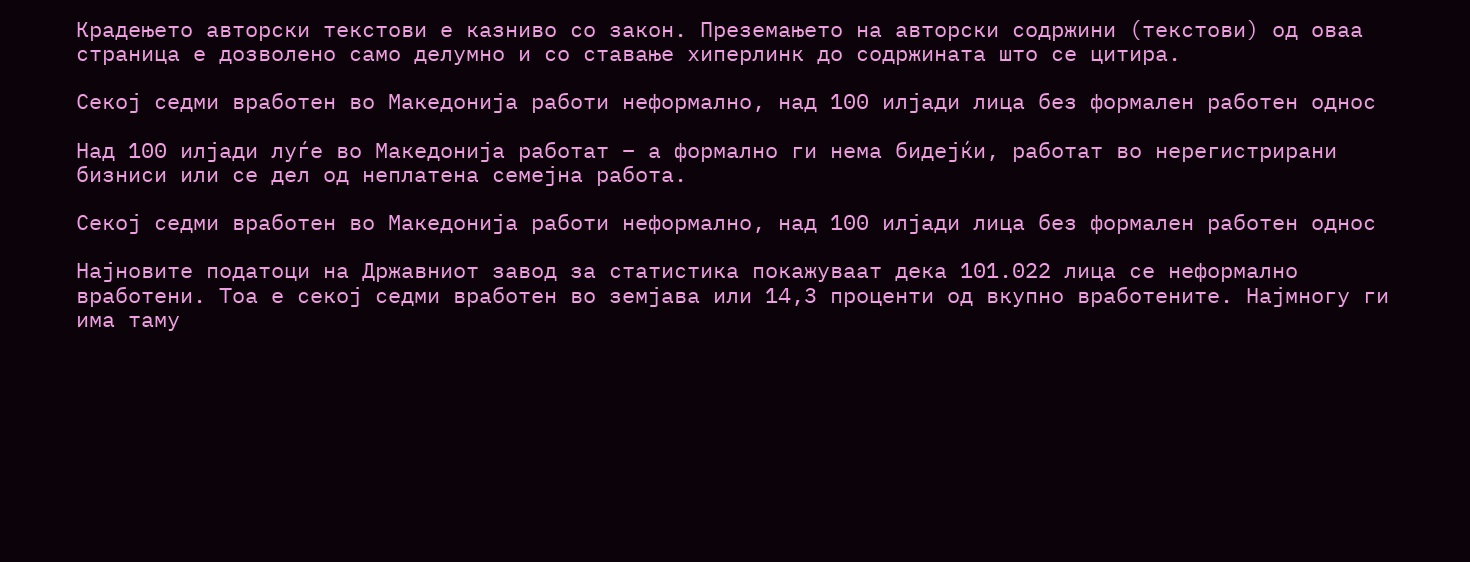Крадењето авторски текстови е казниво со закон. Преземањето на авторски содржини (текстови) од оваа страница е дозволено само делумно и со ставање хиперлинк до содржината што се цитира.

Секој седми вработен во Македонија работи неформално, над 100 илјади лица без формален работен однос

Над 100 илјади луѓе во Македонија работат – а формално ги нема бидејќи, работат во нерегистрирани бизниси или се дел од неплатена семејна работа.

Секој седми вработен во Македонија работи неформално, над 100 илјади лица без формален работен однос

Најновите податоци на Државниот завод за статистика покажуваат дека 101.022 лица се неформално вработени. Тоа е секој седми вработен во земјава или 14,3 проценти од вкупно вработените. Најмногу ги има таму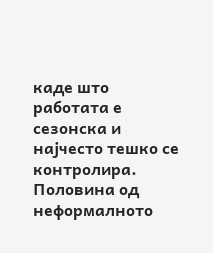каде што работата е сезонска и најчесто тешко се контролира. Половина од неформалното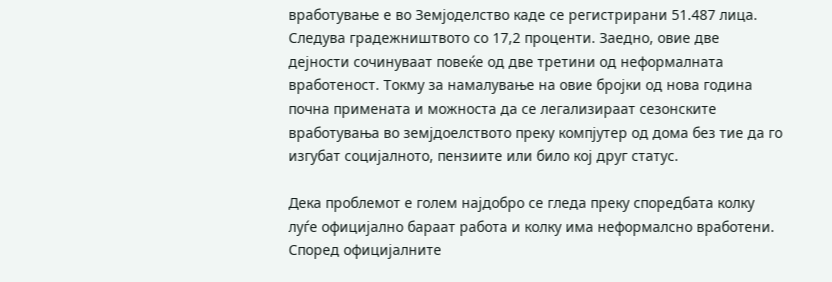вработување е во Земјоделство каде се регистрирани 51.487 лица. Следува градежништвото со 17,2 проценти. Заедно, овие две дејности сочинуваат повеќе од две третини од неформалната вработеност. Токму за намалување на овие бројки од нова година почна примената и можноста да се легализираат сезонските вработувања во земјдоелството преку компјутер од дома без тие да го изгубат социјалното, пензиите или било кој друг статус.

Дека проблемот е голем најдобро се гледа преку споредбата колку луѓе официјално бараат работа и колку има неформалсно вработени. Според официјалните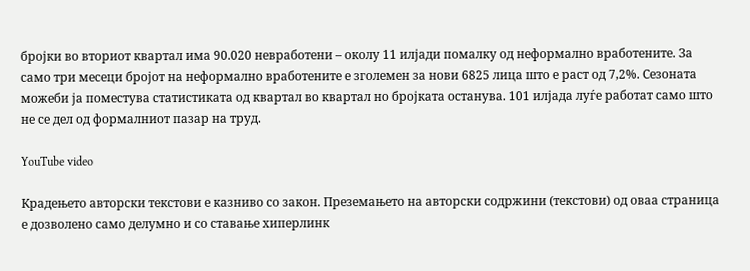бројки во вториот квартал има 90.020 невработени – околу 11 илјади помалку од неформално вработените. За само три месеци бројот на неформално вработените е зголемен за нови 6825 лица што е раст од 7,2%. Сезоната можеби ја поместува статистиката од квартал во квартал но бројката останува. 101 илјада луѓе работат само што не се дел од формалниот пазар на труд.

YouTube video

Крадењето авторски текстови е казниво со закон. Преземањето на авторски содржини (текстови) од оваа страница е дозволено само делумно и со ставање хиперлинк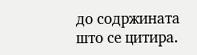до содржината што се цитира.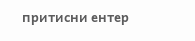притисни ентер